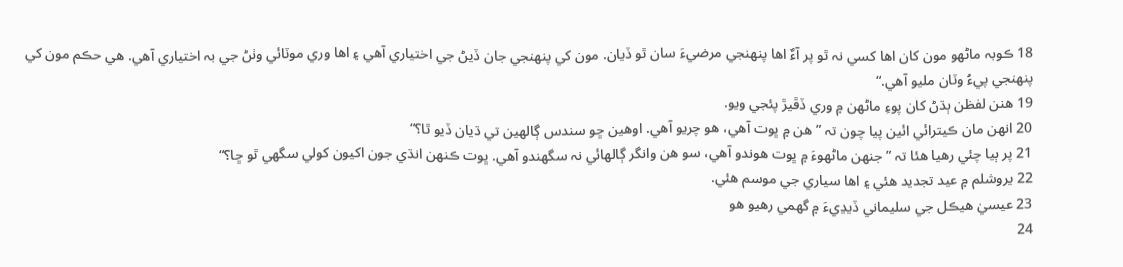18 ڪوبہ ماڻھو مون کان اھا کسي نہ ٿو پر آءٌ اھا پنھنجي مرضيءَ سان ٿو ڏيان. مون کي پنھنجي جان ڏيڻ جي اختياري آھي ۽ اھا وري موٽائي وٺڻ جي بہ اختياري آھي. ھي حڪم مون کي پنھنجي پيءُ وٽان مليو آھي.“
19 ھنن لفظن ٻڌڻ کان پوءِ ماڻھن ۾ وري ڏڦيڙ پئجي ويو.
20 انھن مان ڪيترائي ائين پيا چون تہ ”ھن ۾ ڀوت آھي، ھو چريو آھي. اوھين ڇو سندس ڳالھين تي ڌيان ڏيو ٿا؟“
21 پر ٻيا چئي رھيا ھئا تہ ”جنھن ماڻھوءَ ۾ ڀوت ھوندو آھي، سو ھن وانگر ڳالھائي نہ سگھندو آھي. ڀوت ڪنھن انڌي جون اکيون کولي سگھي ٿو ڇا؟“
22 يروشلم ۾ عيد تجديد ھئي ۽ اھا سياري جي موسم ھئي.
23 عيسيٰ ھيڪل جي سليماني ڏيڍيءَ ۾ گھمي رھيو ھو
24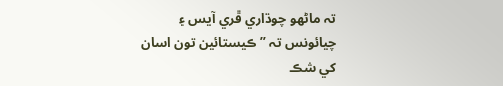تہ ماڻھو چوڌاري ڦري آيس ۽ چيائونس تہ ”ڪيستائين تون اسان کي شڪ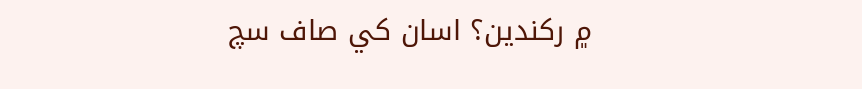۾ رکندين؟ اسان کي صاف سچ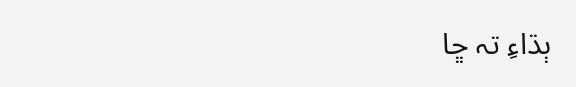ٻڌاءِ تہ ڇا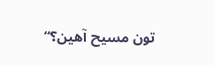تون مسيح آھين؟“